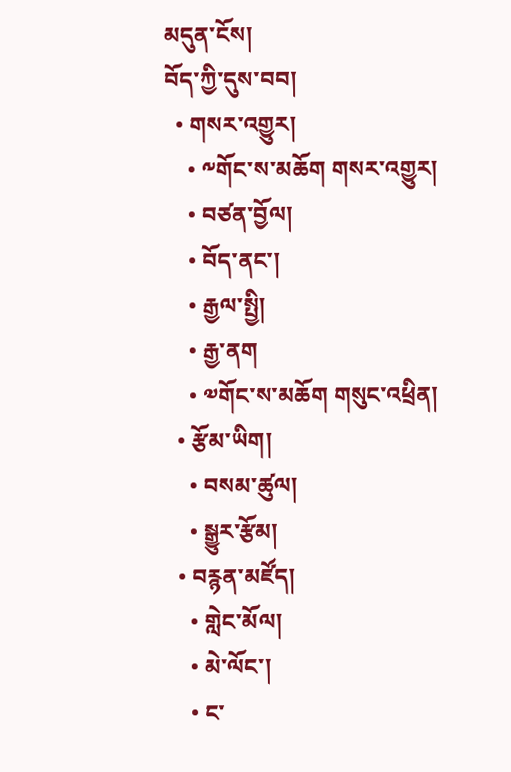མདུན་ངོས།
བོད་ཀྱི་དུས་བབ།
  • གསར་འགྱུར།
    • ༸གོང་ས་མཆོག གསར་འགྱུར།
    • བཙན་བྱོལ།
    • བོད་ནང་།
    • རྒྱལ་སྤྱི།
    • རྒྱ་ནག
    • ༧གོང་ས་མཆོག གསུང་འཕྲིན།
  • རྩོམ་ཡིག།
    • བསམ་ཚུལ།
    • སྒྱུར་རྩོམ།
  • བརྙན་མཛོད།
    • གླེང་མོལ།
    • མེ་ལོང་།
    • ང་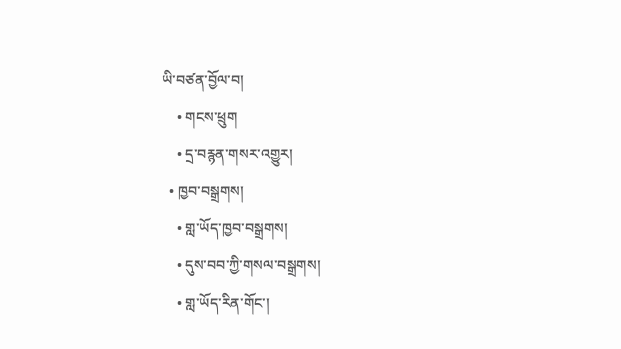ཡི་བཙན་བྱོལ་བ།
    • གངས་ཕྲུག
    • དྲ་བརྙན་གསར་འགྱུར།
  • ཁྱབ་བསྒྲགས།
    • གླ་ཡོད་ཁྱབ་བསྒྲགས།
    • དུས་བབ་ཀྱི་གསལ་བསྒྲགས།
    • གླ་ཡོད་རིན་གོང་།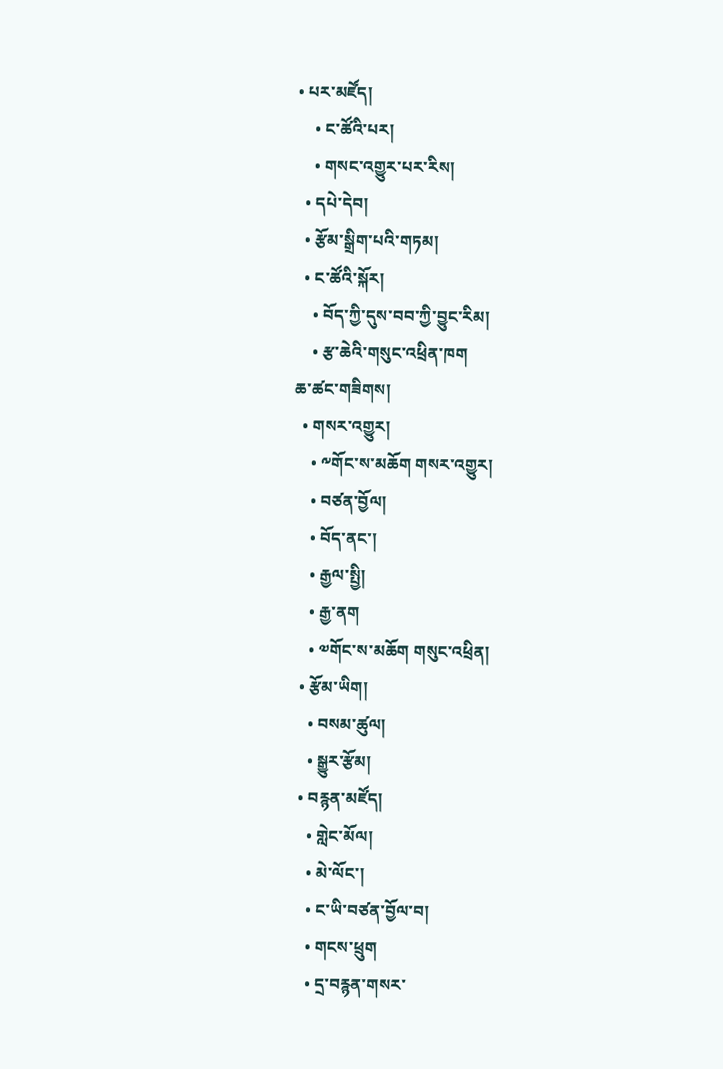• པར་མཛོད།
    • ང་ཚོའི་པར།
    • གསང་འགྱུར་པར་རིས།
  • དཔེ་དེབ།
  • རྩོམ་སྒྲིག་པའི་གཏམ།
  • ང་ཚོའི་སྐོར།
    • བོད་ཀྱི་དུས་བབ་ཀྱི་བྱུང་རིམ།
    • རྩ་ཆེའི་གསུང་འཕྲིན་ཁག
ཆ་ཚང་གཟིགས།
  • གསར་འགྱུར།
    • ༸གོང་ས་མཆོག གསར་འགྱུར།
    • བཙན་བྱོལ།
    • བོད་ནང་།
    • རྒྱལ་སྤྱི།
    • རྒྱ་ནག
    • ༧གོང་ས་མཆོག གསུང་འཕྲིན།
  • རྩོམ་ཡིག།
    • བསམ་ཚུལ།
    • སྒྱུར་རྩོམ།
  • བརྙན་མཛོད།
    • གླེང་མོལ།
    • མེ་ལོང་།
    • ང་ཡི་བཙན་བྱོལ་བ།
    • གངས་ཕྲུག
    • དྲ་བརྙན་གསར་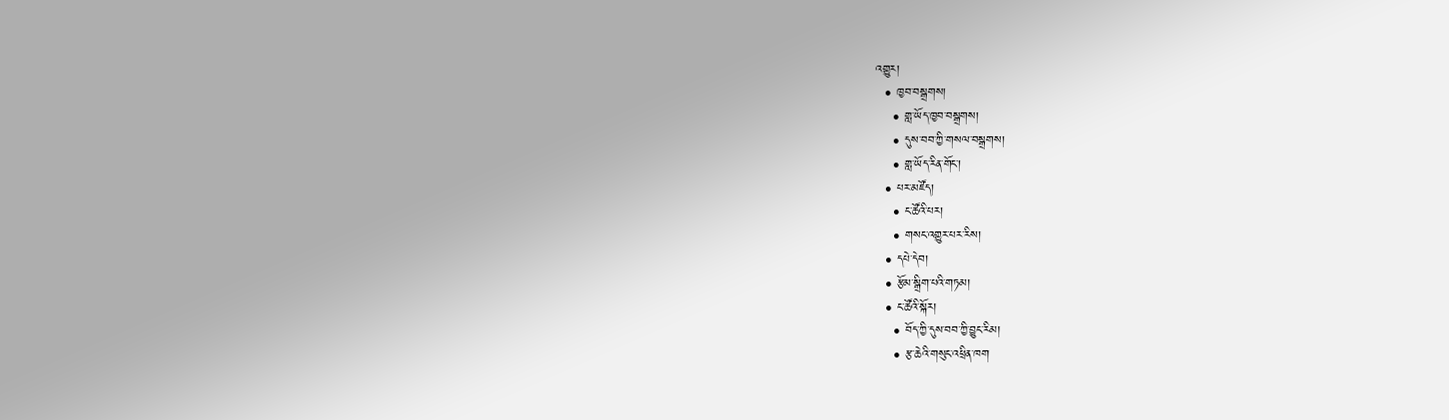འགྱུར།
  • ཁྱབ་བསྒྲགས།
    • གླ་ཡོད་ཁྱབ་བསྒྲགས།
    • དུས་བབ་ཀྱི་གསལ་བསྒྲགས།
    • གླ་ཡོད་རིན་གོང་།
  • པར་མཛོད།
    • ང་ཚོའི་པར།
    • གསང་འགྱུར་པར་རིས།
  • དཔེ་དེབ།
  • རྩོམ་སྒྲིག་པའི་གཏམ།
  • ང་ཚོའི་སྐོར།
    • བོད་ཀྱི་དུས་བབ་ཀྱི་བྱུང་རིམ།
    • རྩ་ཆེའི་གསུང་འཕྲིན་ཁག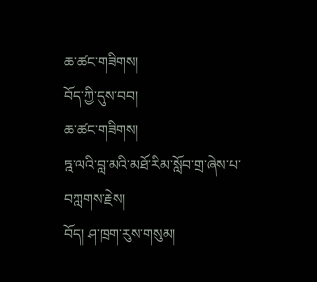ཆ་ཚང་གཟིགས།
བོད་ཀྱི་དུས་བབ།
ཆ་ཚང་གཟིགས།
ཏྰ་ལའི་བླ་མའི་མཐོ་རིམ་སློབ་གྲ་ཞེས་པ་བཀླགས་རྗེས།
བོད། ཤ་ཁྲག་རུས་གསུམ།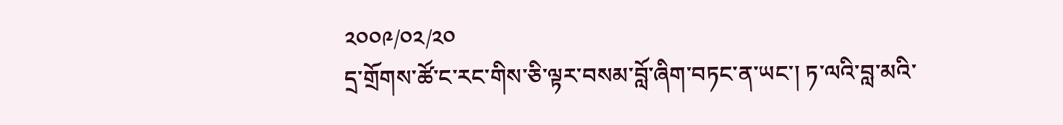༢༠༠༩/༠༢/༢༠
དྲ་གྲོགས་ཚོ་ང་རང་གིས་ཅི་ལྟར་བསམ་བློ་ཞིག་བཏང་ན་ཡང་། ཏ་ལའི་བླ་མའི་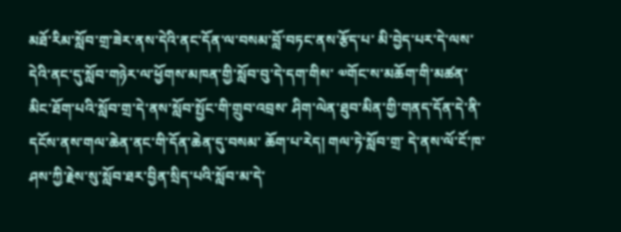མཐོ་རིམ་སློབ་གྲ་ཟེར་ནས་དེའི་ནང་དོན་ལ་བསམ་བློ་བཏང་ནས་རྩོད་པ་ མི་བྱེད་པར་དེ་ལས་དེའི་ནང་དུ་སློབ་གཉེར་ལ་ཕྱོགས་མཁན་གྱི་སློབ་བུ་དེ་དག་གིས་ ༧གོང་ས་མཆོག་གི་མཚན་མིང་ཐོག་པའི་སློབ་གྲ་དེ་ནས་སློབ་སྤྱོང་གི་གྲུབ་འབྲས་ ཤིག་ལེན་ཐུབ་མིན་གྱི་གནད་དོན་དེ་ནི་དངོས་ནས་གལ་ཆེན་ནང་གི་དོན་ཆེན་དུ་བསམ་ ཆོག་པ་རེད། གལ་ཏེ་སློབ་གྲ་ དེ་ནས་ལོ་ངོ་ཁ་ཤས་ཀྱི་རྗེས་སུ་སློབ་ཐར་བྱིན་སྲིད་པའི་སློབ་མ་དེ་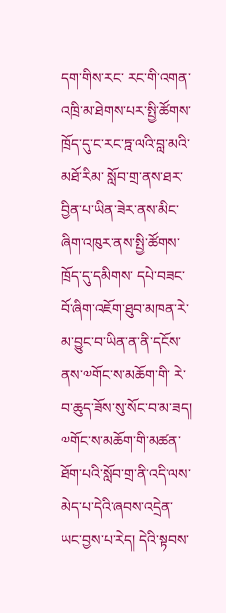དག་གིས་རང་ རང་གི་འགན་འཁྲི་མ་ཐེགས་པར་སྤྱི་ཚོགས་ཁྲོད་དུ་ང་རང་ཏྰ་ལའི་བླ་མའི་མཐོ་རིམ་ སློབ་གྲ་ནས་ཐར་བྱིན་པ་ཡིན་ཟེར་ནས་མིང་ཞིག་འཁུར་ནས་སྤྱི་ཚོགས་ཁྲོད་དུ་དམིགས་ དཔེ་བཟང་བོ་ཞིག་འཇོག་ཐུབ་མཁན་རེ་མ་བྱུང་བ་ཡིན་ན་ནི་དངོས་ནས་༧གོང་ས་མཆོག་གི་ རེ་བ་ཆུད་ཟོས་སུ་སོང་བ་མ་ཟད། ༧གོང་ས་མཆོག་གི་མཚན་ཐོག་པའི་སློབ་གྲ་ནི་འདི་ལས་མེད་པ་དེའི་ཞབས་འདྲེན་ཡང་བྱས་པ་རེད། དེའི་སྟབས་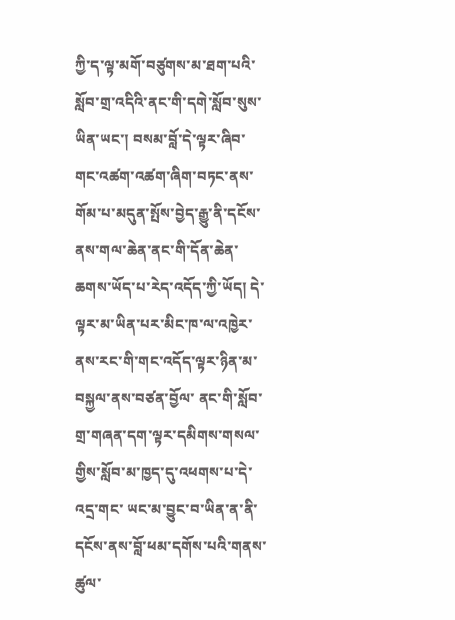ཀྱི་ད་ལྟ་མགོ་བཙུགས་མ་ཐག་པའི་སློབ་གྲ་འདིའི་ནང་གི་དགེ་སློབ་སུས་ཡིན་ཡང་། བསམ་བློ་དེ་ལྟར་ཞིབ་གང་འཚག་འཚག་ཞིག་བཏང་ནས་གོམ་པ་མདུན་སྤོས་བྱེད་རྒྱུ་ནི་དངོས་ནས་གལ་ཆེན་ནང་གི་དོན་ཆེན་ཆགས་ཡོད་པ་རེད་འདོད་ཀྱི་ཡོད། དེ་ ལྟར་མ་ཡིན་པར་མིང་ཁ་ལ་འཁྱེར་ནས་རང་གི་གང་འདོད་ལྟར་ཉིན་མ་བསྐྱལ་ནས་བཙན་བྱོལ་ ནང་གི་སློབ་གྲ་གཞན་དག་ལྟར་དམིགས་གསལ་གྱིས་སློབ་མ་ཁྱད་དུ་འཕགས་པ་དེ་འདྲ་གང་ ཡང་མ་བྱུང་བ་ཡིན་ན་ནི་དངོས་ནས་བློ་ཕམ་དགོས་པའི་གནས་ཚུལ་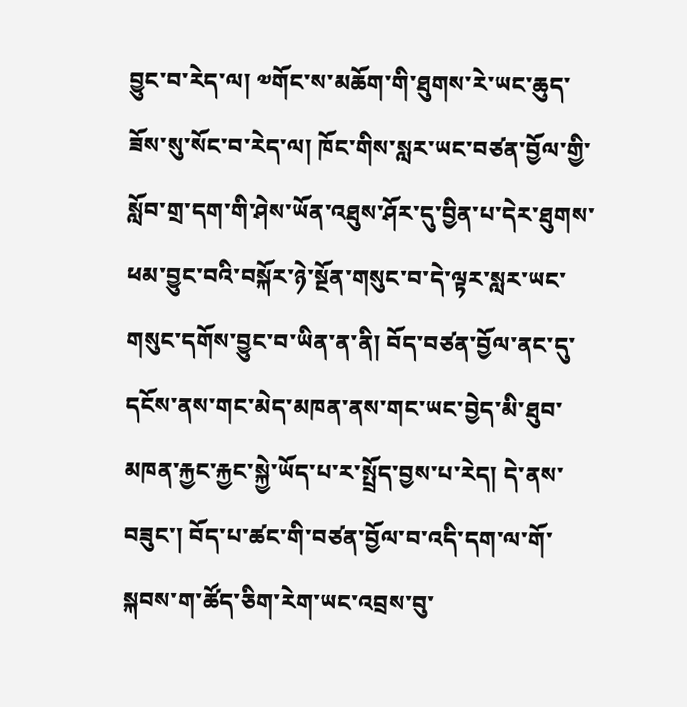བྱུང་བ་རེད་ལ། ༧གོང་ས་མཆོག་གི་ཐུགས་རེ་ཡང་ཆུད་ཟོས་སུ་སོང་བ་རེད་ལ། ཁོང་གིས་སླར་ཡང་བཙན་བྱོལ་གྱི་སློབ་གྲ་དག་གི་ཤེས་ཡོན་འཐུས་ཤོར་དུ་བྱིན་པ་དེར་ཐུགས་ཕམ་བྱུང་བའི་བསྐོར་ཉེ་སྔོན་གསུང་བ་དེ་ལྟར་སླར་ཡང་གསུང་དགོས་བྱུང་བ་ཡིན་ན་ནི། བོད་བཙན་བྱོལ་ནང་དུ་དངོས་ནས་གང་མེད་མཁན་ནས་གང་ཡང་བྱེད་མི་ཐུབ་མཁན་རྐྱང་རྐྱང་སྐྱེ་ཡོད་པ་ར་སྤྲོད་བྱས་པ་རེད། དེ་ནས་བཟུང་། བོད་པ་ཚང་གི་བཙན་བྱོལ་བ་འདི་དག་ལ་གོ་སྐབས་ག་ཚོད་ཅིག་རེག་ཡང་འབྲས་བུ་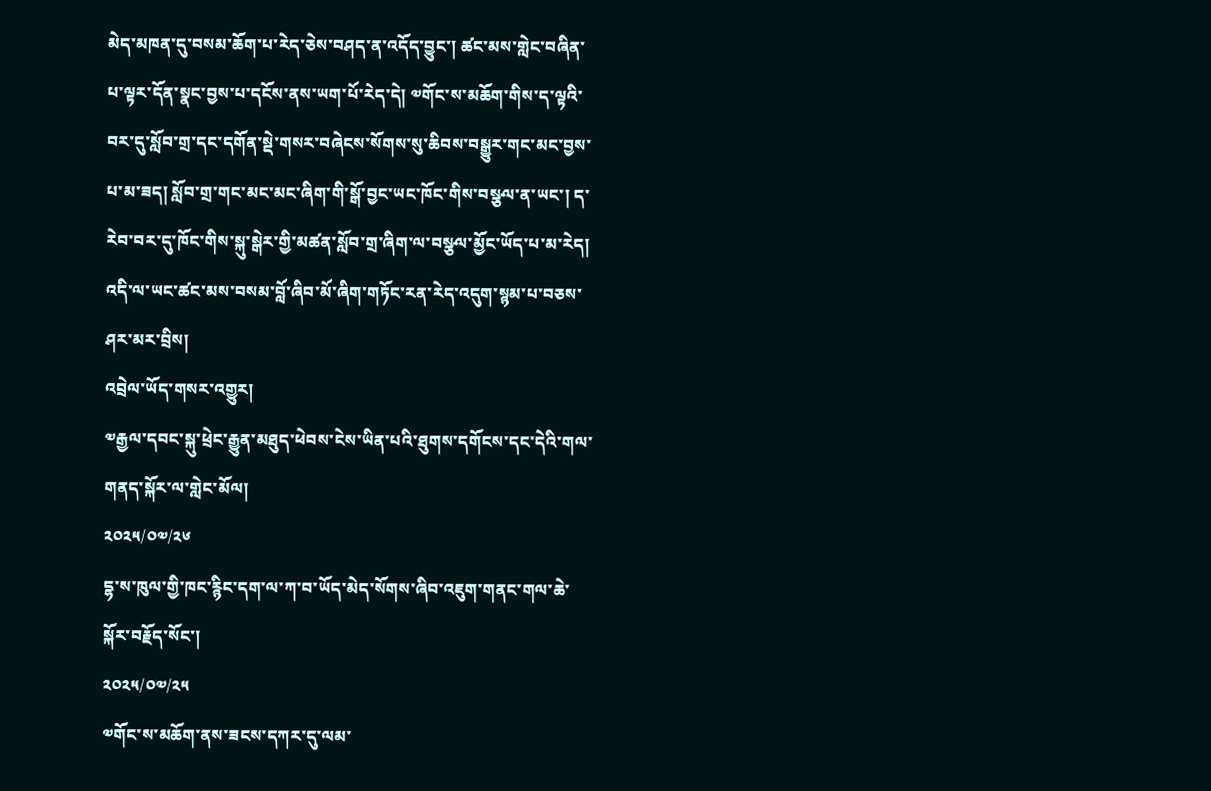མེད་མཁན་དུ་བསམ་ཆོག་པ་རེད་ཅེས་བཤད་ན་འདོད་བྱུང་། ཚང་མས་གླེང་བཞིན་པ་ལྟར་དོན་སྣང་བྱས་པ་དངོས་ནས་ཡག་པོ་རེད་དེ། ༧གོང་ས་མཆོག་གིས་ད་ལྟའི་བར་དུ་སློབ་གྲ་དང་དགོན་སྡེ་གསར་བཞེངས་སོགས་སུ་ཆིབས་བསྒྱུར་གང་མང་བྱས་པ་མ་ཟད། སློབ་གྲ་གང་མང་མང་ཞིག་གི་སྒོ་བྱང་ཡང་ཁོང་གིས་བསྩལ་ན་ཡང་། ད་རེབ་བར་དུ་ཁོང་གིས་སྐུ་སྒེར་གྱི་མཚན་སློབ་གྲ་ཞིག་ལ་བསྩལ་མྱོང་ཡོད་པ་མ་རེད། འདི་ལ་ཡང་ཚང་མས་བསམ་བློ་ཞིབ་མོ་ཞིག་གཏོང་རན་རེད་འདུག་སྙམ་པ་བཅས་ཤར་མར་བྲིས།
འབྲེལ་ཡོད་གསར་འགྱུར།
༧རྒྱལ་དབང་སྐུ་ཕྲེང་རྒྱུན་མཐུད་ཕེབས་ངེས་ཡིན་པའི་ཐུགས་དགོངས་དང་དེའི་གལ་གནད་སྐོར་ལ་གླེང་མོལ།
༢༠༢༥/༠༧/༢༦
དྷ་ས་ཁུལ་གྱི་ཁང་རྙིང་དག་ལ་ཀ་བ་ཡོད་མེད་སོགས་ཞིབ་འཇུག་གནང་གལ་ཆེ་སྐོར་བརྗོད་སོང་།
༢༠༢༥/༠༧/༢༥
༧གོང་ས་མཆོག་ནས་ཟངས་དཀར་དུ་ལམ་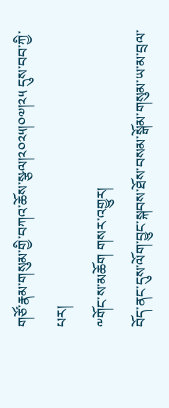གཙོ་རྣམ་གསུམ་གྱི་བཀའ་ཆོས་སྩལ།༢༠༢༥།༠༧།༢༥ དུས་བབ་ཀྱི་པར།
༸གོང་ས་མཆོག གསར་འགྱུར།
བོད་ནང་དུས་ལོག་བྱུང་སྐབས་ཐོས་བསམ་སྒོམ་གསུམ་ཡ་མ་བྲལ་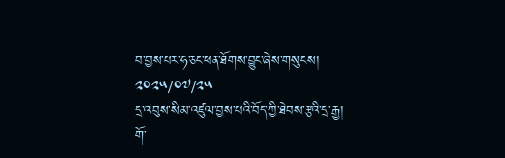བ་བྱས་པར་ཧ་ཅང་ཕན་ཐོགས་བྱུང་ཞེས་གསུངས།
༢༠༢༥/༠༧/༢༥
དྲ་འབུས་སིམ་འཛུལ་བྱས་པའི་བོད་ཀྱི་ཐེབས་རྩའི་དྲ་རྒྱ།
གོ་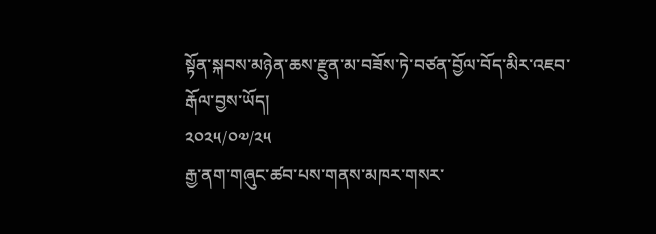སྟོན་སྐབས་མཉེན་ཆས་རྫུན་མ་བཟོས་ཏེ་བཙན་བྱོལ་བོད་མིར་འཇབ་རྒོལ་བྱས་ཡོད།
༢༠༢༥/༠༧/༢༥
རྒྱ་ནག་གཞུང་ཚབ་པས་གནས་མཁར་གསར་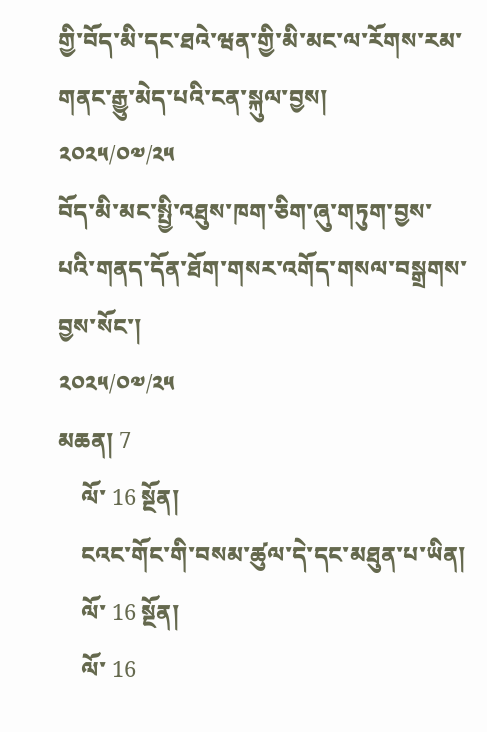གྱི་བོད་མི་དང་ཐའེ་ཝན་གྱི་མི་མང་ལ་རོགས་རམ་གནང་རྒྱུ་མེད་པའི་ངན་སྐུལ་བྱས།
༢༠༢༥/༠༧/༢༥
བོད་མི་མང་སྤྱི་འཐུས་ཁག་ཅིག་ཞུ་གཏུག་བྱས་པའི་གནད་དོན་ཐོག་གསར་འགོད་གསལ་བསྒྲགས་བྱས་སོང་།
༢༠༢༥/༠༧/༢༥
མཆན། 7
    ལོ་ 16 སྔོན།
    ངའང་གོང་གི་བསམ་ཚུལ་དེ་དང་མཐུན་པ་ཡིན།
    ལོ་ 16 སྔོན།
    ལོ་ 16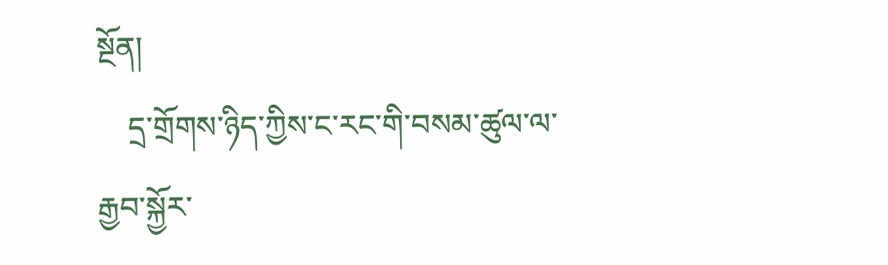སྔོན།
    དྲ་གྲོགས་ཉིད་ཀྱིས་ང་རང་གི་བསམ་ཚུལ་ལ་རྒྱབ་སྐྱོར་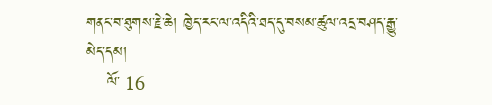གནང་བ་ཐུགས་རྗེ་ཆེ། ཁྱེད་རང་ལ་འདིའི་ཐད་དུ་བསམ་ཚུལ་འདྲ་བཤད་རྒྱུ་མེད་དམ།
    ལོ་ 16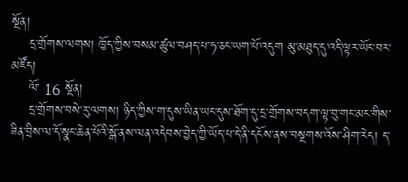སྔོན།
    དྲ་གྲོགས་ལགས། ཁྱོད་ཀྱིས་བསམ་ཚུལ་བཤད་པ་ཧ་ཅང་ཡག་པོ་འདུག མུ་མཐུད་དུ་འདི་ལྟར་ཡོང་བར་མཛོད།
    ལོ་ 16 སྔོན།
    དྲ་གྲོགས་བསེ་རུ་ལགས། ཉིད་ཀྱིས་ག་དུས་ཡིན་ཡང་དུས་ཐོག་དུ་དྲ་གྲོགས་བདག་ལྟ་བུ་གང་མང་གིས་ཟིན་བྲིས་ལ་དོ་སྣང་ཆེན་པོའི་སྒོ་ནས་ལན་འདེབས་བྱེད་ཀྱི་ཡོད་པ་དེ་ནི་དངོས་ནས་བསྔགས་འོས་ཤིག་རེད། ད་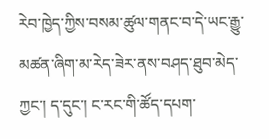རེབ་ཁྱེད་ཀྱིས་བསམ་ཚུལ་གནང་བ་དེ་ཡང་རྒྱུ་མཚན་ཞིག་མ་རེད་ཟེར་ནས་བཤད་ཐུབ་མེད་ཀྱང་། ད་དུང་། ང་རང་གི་ཚོད་དཔག་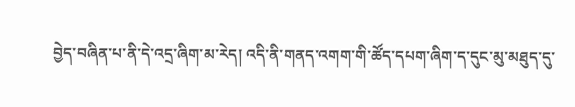བྱེད་བཞིན་པ་ནི་དེ་འདྲ་ཞིག་མ་རེད། འདི་ནི་གནད་འགག་གི་ཚོད་དཔག་ཞིག་ད་དུང་མུ་མཐུད་དུ་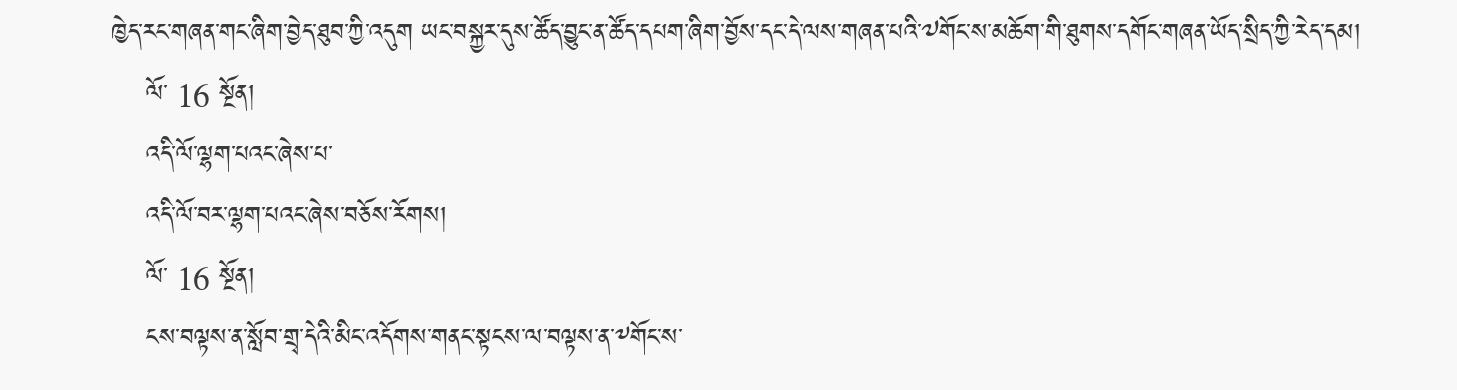ཁྱེད་རང་གཞན་གང་ཞིག་བྱེད་ཐུབ་ཀྱི་འདུག ཡང་བསྐྱར་དུས་ཚོད་བྱུང་ན་ཚོད་དཔག་ཞིག་བྱོས་དང་དེ་ལས་གཞན་པའི་༧གོང་ས་མཆོག་གི་ཐུགས་དགོང་གཞན་ཡོད་སྲིད་ཀྱི་རེད་དམ།
    ལོ་ 16 སྔོན།
    འདི་ལོ་ལྷག་པའང་ཞེས་པ་
    འདི་ལོ་བར་ལྷག་པའང་ཞེས་བཅོས་རོགས།
    ལོ་ 16 སྔོན།
    ངས་བལྟས་ན་སློབ་གྲྭ་དེའི་མིང་འདོགས་གནང་སྟངས་ལ་བལྟས་ན་༸གོང་ས་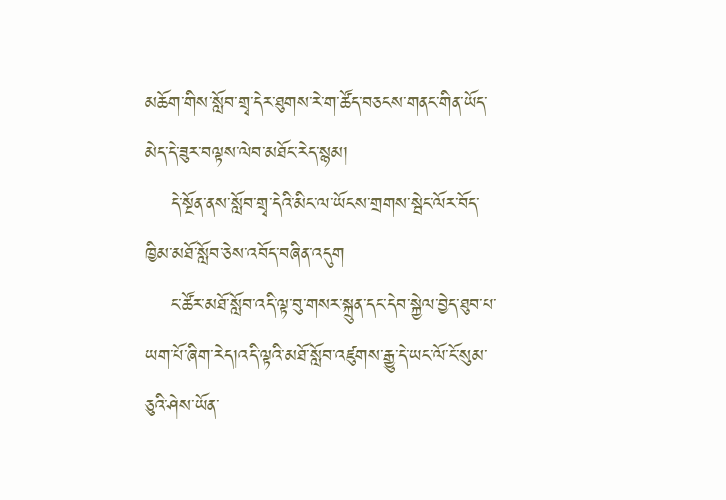མཆོག་གིས་སློབ་གྲྭ་དེར་ཐུགས་རེ་ག་ཚོད་བཅངས་གནང་གིན་ཡོད་མེད་དེ་ཟུར་བལྟས་ལེབ་མཐོང་རེད་སྙམ།
    དེ་སྔོན་ནས་སློབ་གྲྭ་དེའི་མིང་ལ་ཡོངས་གྲགས་སྦེང་ལོར་བོད་ཁྱིམ་མཐོ་སློབ་ཅེས་འབོད་བཞིན་འདུག
    ང་ཚོར་མཐོ་སློབ་འདི་ལྟ་བུ་གསར་སྐྲུན་དང་དེབ་སྐྱེལ་བྱེད་ཐུབ་པ་ཡག་པོ་ཞིག་རེད།འདི་ལྟའི་མཐོ་སློབ་འཛུགས་རྒྱུ་དེ་ཡང་ལོ་ངོ་སུམ་ཅུའི་ཤེས་ཡོན་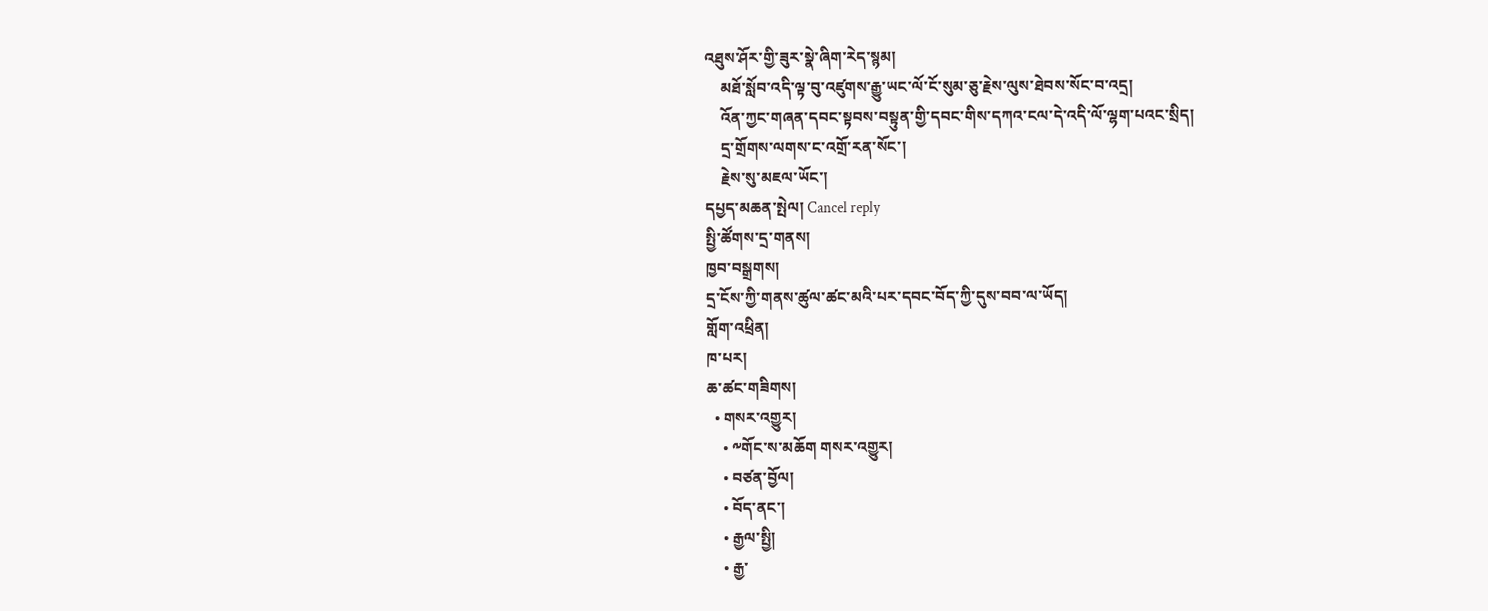འཐུས་ཤོར་གྱི་ཟུར་སྣེ་ཞིག་རེད་སྙམ།
    མཐོ་སློབ་འདི་ལྟ་བུ་འཛུགས་རྒྱུ་ཡང་ལོ་ངོ་སུམ་ཅུ་རྗེས་ལུས་ཐེབས་སོང་བ་འདྲ།
    འོན་ཀྱང་གཞན་དབང་སྟབས་བསྟུན་གྱི་དབང་གིས་དཀའ་ངལ་དེ་འདི་ལོ་ལྷག་པའང་སྲིད།
    དྲ་གྲོགས་ལགས་ང་འགྲོ་རན་སོང་།
    རྗེས་སུ་མཇལ་ཡོང་།
དཔྱད་མཆན་སྤེལ། Cancel reply
སྤྱི་ཚོགས་དྲ་གནས།
ཁྱབ་བསྒྲགས།
དྲ་ངོས་ཀྱི་གནས་ཚུལ་ཚང་མའི་པར་དབང་བོད་ཀྱི་དུས་བབ་ལ་ཡོད།
གློག་འཕྲིན།
ཁ་པར།
ཆ་ཚང་གཟིགས།
  • གསར་འགྱུར།
    • ༸གོང་ས་མཆོག གསར་འགྱུར།
    • བཙན་བྱོལ།
    • བོད་ནང་།
    • རྒྱལ་སྤྱི།
    • རྒྱ་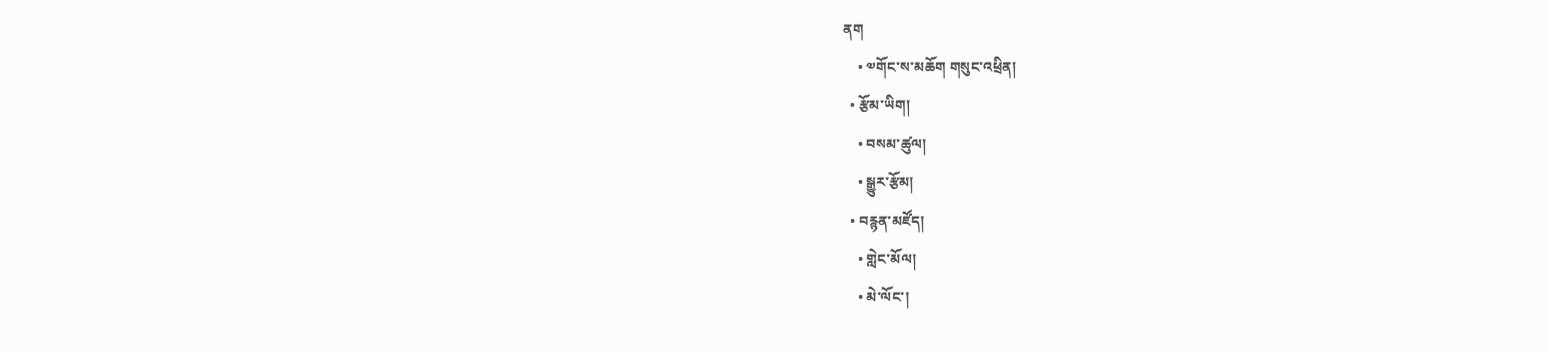ནག
    • ༧གོང་ས་མཆོག གསུང་འཕྲིན།
  • རྩོམ་ཡིག།
    • བསམ་ཚུལ།
    • སྒྱུར་རྩོམ།
  • བརྙན་མཛོད།
    • གླེང་མོལ།
    • མེ་ལོང་།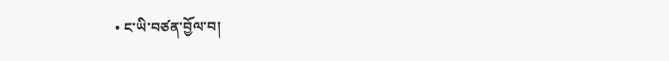• ང་ཡི་བཙན་བྱོལ་བ།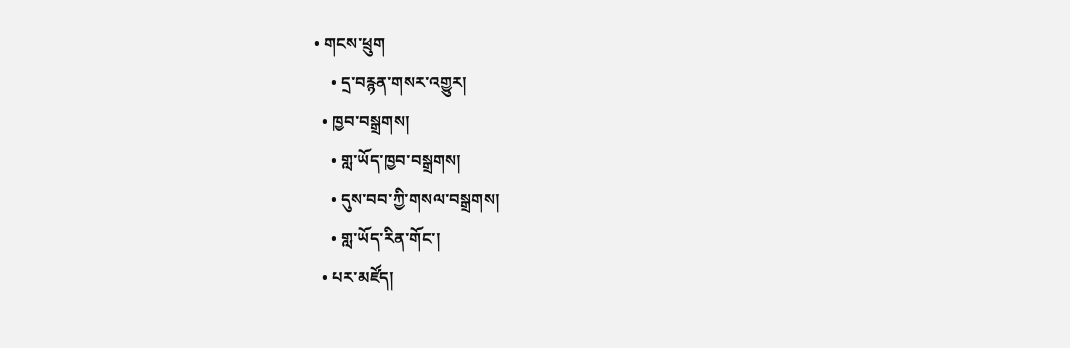• གངས་ཕྲུག
    • དྲ་བརྙན་གསར་འགྱུར།
  • ཁྱབ་བསྒྲགས།
    • གླ་ཡོད་ཁྱབ་བསྒྲགས།
    • དུས་བབ་ཀྱི་གསལ་བསྒྲགས།
    • གླ་ཡོད་རིན་གོང་།
  • པར་མཛོད།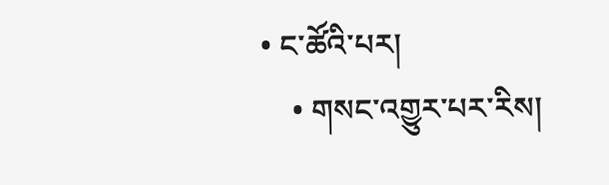• ང་ཚོའི་པར།
    • གསང་འགྱུར་པར་རིས།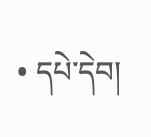• དཔེ་དེབ།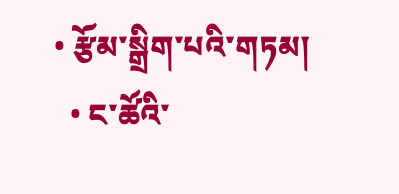• རྩོམ་སྒྲིག་པའི་གཏམ།
  • ང་ཚོའི་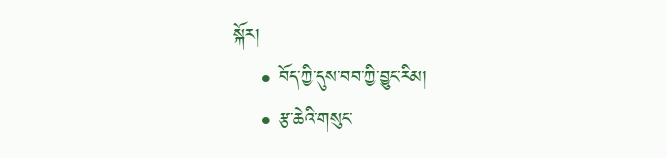སྐོར།
    • བོད་ཀྱི་དུས་བབ་ཀྱི་བྱུང་རིམ།
    • རྩ་ཆེའི་གསུང་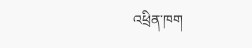འཕྲིན་ཁག